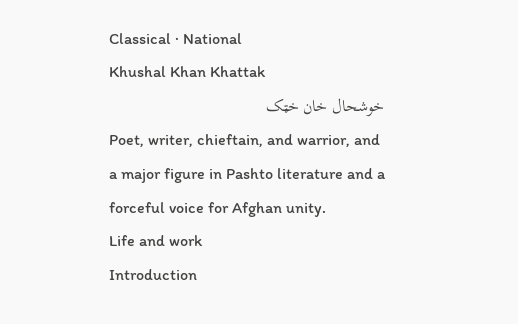Classical · National
Khushal Khan Khattak
خوشحال خان خټک
Poet, writer, chieftain, and warrior, and a major figure in Pashto literature and a forceful voice for Afghan unity.
Life and work
Introduction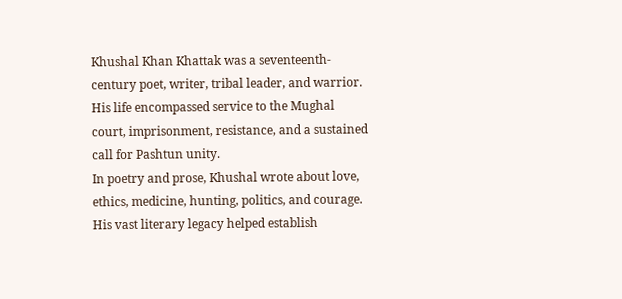Khushal Khan Khattak was a seventeenth-century poet, writer, tribal leader, and warrior. His life encompassed service to the Mughal court, imprisonment, resistance, and a sustained call for Pashtun unity.
In poetry and prose, Khushal wrote about love, ethics, medicine, hunting, politics, and courage. His vast literary legacy helped establish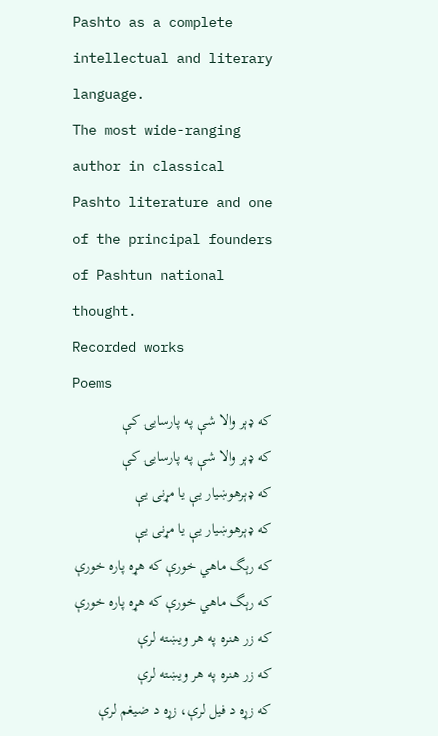Pashto as a complete intellectual and literary language.
The most wide-ranging author in classical Pashto literature and one of the principal founders of Pashtun national thought.
Recorded works
Poems
که ډېر والا شې په پارسايۍ کې
که ډېر والا شې په پارسايۍ کې
که ډېرهوښيار يې يا مړنی يې
که ډېرهوښيار يې يا مړنی يې
که رېگ ماهي خورې که هړه پاره خورې
که رېگ ماهي خورې که هړه پاره خورې
که زر هنره په هر ويښته لرې
که زر هنره په هر ويښته لرې
که زړه د فيل لرې، زړه د ضيغم لرې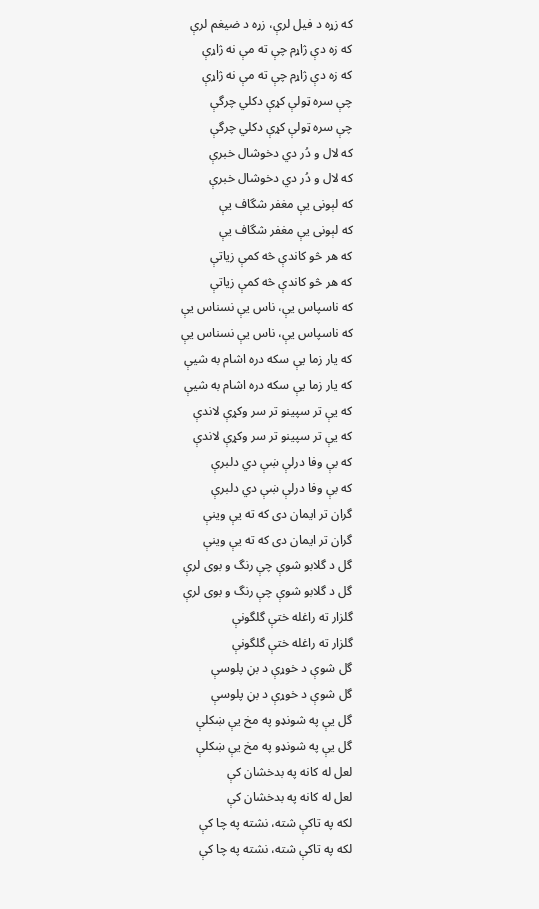که زړه د فيل لرې، زړه د ضيغم لرې
که زه دې ژاړم چې ته مې نه ژاړې
که زه دې ژاړم چې ته مې نه ژاړې
چې سره ټولې کړې دکلي چرگې
چې سره ټولې کړې دکلي چرگې
که لال و دُر دي دخوشال خبرې
که لال و دُر دي دخوشال خبرې
که لېونی يې مغفر شگاف يې
که لېونی يې مغفر شگاف يې
که هر څو کاندې څه کمې زياتې
که هر څو کاندې څه کمې زياتې
که ناسپاس يې، ناس يې نسناس يې
که ناسپاس يې، ناس يې نسناس يې
که يار زما يې سکه دره اشام به شيې
که يار زما يې سکه دره اشام به شيې
که يې تر سپينو تر سر وکړې لاندې
که يې تر سپينو تر سر وکړې لاندې
که بې وفا درلې ښې دي دلبرې
که بې وفا درلې ښې دي دلبرې
گران تر ايمان دی که ته يې وينې
گران تر ايمان دی که ته يې وينې
گل د گلابو شوې چې رنگ و بوی لرې
گل د گلابو شوې چې رنگ و بوی لرې
گلزار ته راغله ختې گلگونې
گلزار ته راغله ختې گلگونې
گل شوې د خوړې د بڼ پلوسې
گل شوې د خوړې د بڼ پلوسې
گل يې په شونډو په مخ يې ښکلې
گل يې په شونډو په مخ يې ښکلې
لعل له کانه په بدخشان کې
لعل له کانه په بدخشان کې
لکه په تاکې شته، نشته په چا کې
لکه په تاکې شته، نشته په چا کې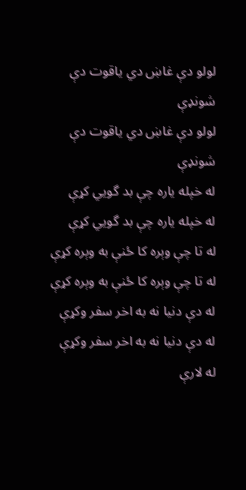لولو دې غاښ دي ياقوت دې شونډې
لولو دې غاښ دي ياقوت دې شونډې
له خپله ياره چې بد گويي کړې
له خپله ياره چې بد گويي کړې
له تا چې وېره کا ځنې به وېره کړې
له تا چې وېره کا ځنې به وېره کړې
له دې دنيا نه به اخر سفر وکړې
له دې دنيا نه به اخر سفر وکړې
له لارې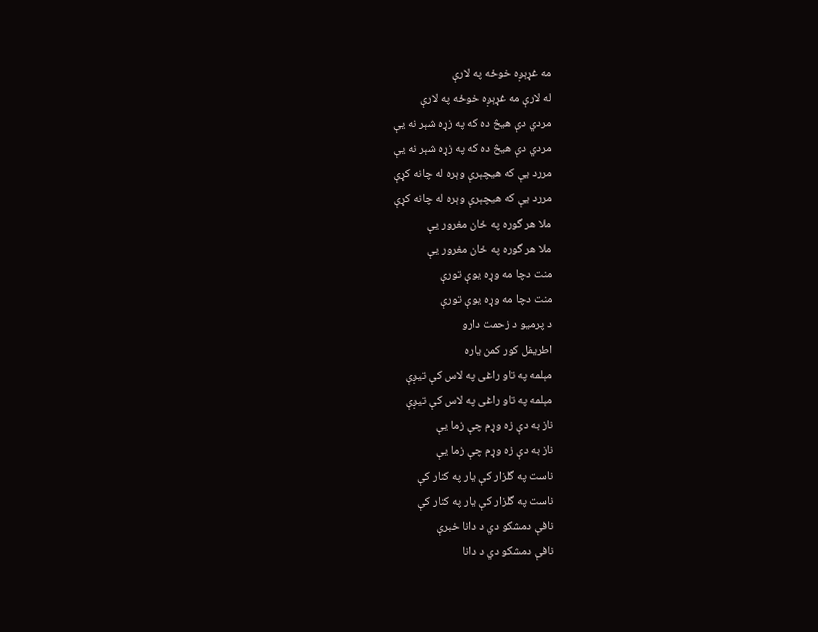مه غړېږه خوځه په لارې
له لارې مه غړېږه خوځه په لارې
مردي دې هيڅ ده که په زړه شېر نه يې
مردي دې هيڅ ده که په زړه شېر نه يې
مررد يې که هيچېرې وېره له چانه کړې
مررد يې که هيچېرې وېره له چانه کړې
ملا هر گوره په ځان مغرور يې
ملا هر گوره په ځان مغرور يې
منت دچا مه وړه يوې تورې
منت دچا مه وړه يوې تورې
د پرميو د زحمت دارو
اطريفل کور کمن ياره
مېلمه په تاو راغی په لاس کې تيږې
مېلمه په تاو راغی په لاس کې تيږې
ناز به دې زه وړم چې زما يې
ناز به دې زه وړم چې زما يې
ناست په گلزار کې يار په کنار کې
ناست په گلزار کې يار په کنار کې
نافې دمشکو دي د دانا خبرې
نافې دمشکو دي د دانا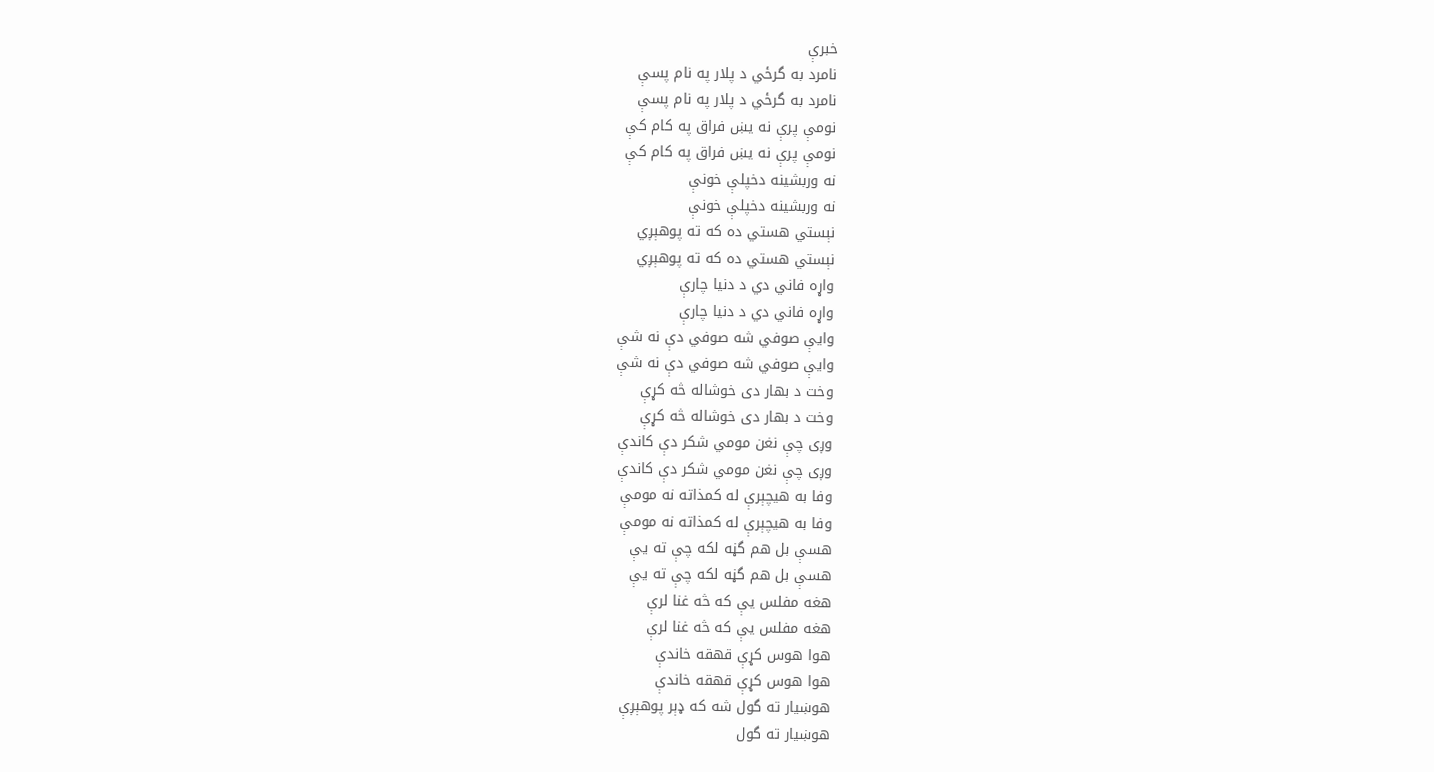خبرې
نامرد به گرځي د پلار په نام پسې
نامرد به گرځي د پلار په نام پسې
نومې پرې نه يښ فراق په کام کې
نومې پرې نه يښ فراق په کام کې
نه وربشينه دخپلې خونې
نه وربشينه دخپلې خونې
نېستي هستي ده که ته پوهېږي
نېستي هستي ده که ته پوهېږي
واړه فاني دي د دنيا چارې
واړه فاني دي د دنيا چارې
وايې صوفي شه صوفي دې نه شې
وايې صوفي شه صوفي دې نه شې
وخت د بهار دی خوشاله څه کړې
وخت د بهار دی خوشاله څه کړې
وږی چې نغن مومي شکر دې کاندې
وږی چې نغن مومي شکر دې کاندې
وفا به هيچېرې له کمذاته نه مومې
وفا به هيچېرې له کمذاته نه مومې
هسې بل هم گڼه لکه چې ته يې
هسې بل هم گڼه لکه چې ته يې
هغه مفلس يې که څه غنا لرې
هغه مفلس يې که څه غنا لرې
هوا هوس کړې قهقه خاندې
هوا هوس کړې قهقه خاندې
هوښيار ته گول شه که ډېر پوهېږې
هوښيار ته گول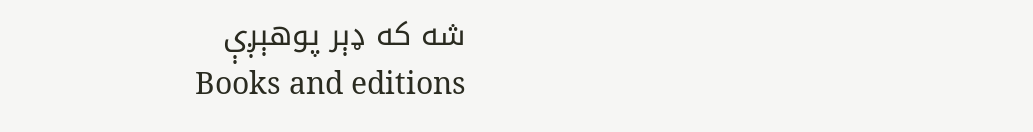شه که ډېر پوهېږې
Books and editions